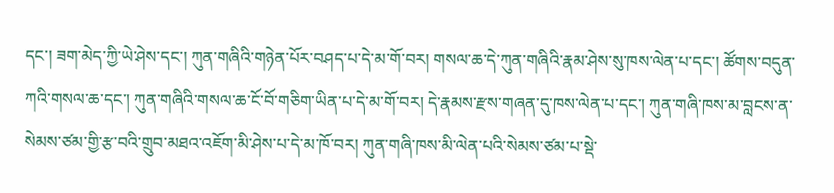དང་། ཟག་མེད་ཀྱི་ཡེ་ཤེས་དང་། ཀུན་གཞིའི་གཉེན་པོར་བཤད་པ་དེ་མ་གོ་བར། གསལ་ཆ་དེ་ཀུན་གཞིའི་རྣམ་ཤེས་སུ་ཁས་ལེན་པ་དང་། ཚོགས་བདུན་ཀའི་གསལ་ཆ་དང་། ཀུན་གཞིའི་གསལ་ཆ་ངོ་བོ་གཅིག་ཡིན་པ་དེ་མ་གོ་བར། དེ་རྣམས་རྫས་གཞན་དུ་ཁས་ལེན་པ་དང་། ཀུན་གཞི་ཁས་མ་བླངས་ན་སེམས་ཙམ་གྱི་རྩ་བའི་གྲུབ་མཐའ་འཇོག་མི་ཤེས་པ་དེ་མ་ཁོ་བར། ཀུན་གཞི་ཁས་མི་ལེན་པའི་སེམས་ཙམ་པ་སྡེ་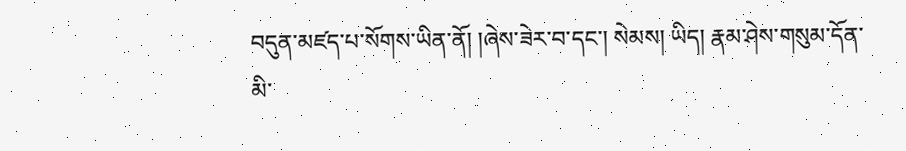བདུན་མཛད་པ་སོགས་ཡིན་ནོ། །ཞེས་ཟེར་བ་དང་། སེམས། ཡིད། རྣམ་ཤེས་གསུམ་དོན་མི་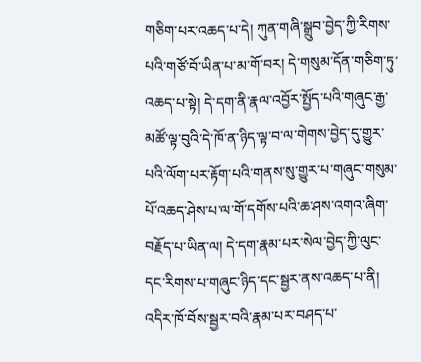གཅིག་པར་འཆད་པ་དེ། ཀུན་གཞི་སྒྲུབ་བྱེད་ཀྱི་རིགས་པའི་གཙོ་བོ་ཡིན་པ་མ་གོ་བར། དེ་གསུམ་དོན་གཅིག་ཏུ་འཆད་པ་སྟེ། དེ་དག་ནི་རྣལ་འབྱོར་སྤྱོད་པའི་གཞུང་རྒྱ་མཚོ་ལྟ་བུའི་དེ་ཁོ་ན་ཉིད་ལྟ་བ་ལ་གེགས་བྱེད་དུ་གྱུར་པའི་ལོག་པར་རྟོག་པའི་གནས་སུ་གྱུར་པ་གཞུང་གསུམ་པོ་འཆད་ཤེས་པ་ལ་གོ་དགོས་པའི་ཆ་ཤས་འགའ་ཞིག་བརྗོད་པ་ཡིན་ལ། དེ་དག་རྣམ་པར་སེལ་བྱེད་ཀྱི་ལུང་དང་རིགས་པ་གཞུང་ཉིད་དང་སྦྱར་ནས་འཆད་པ་ནི། འདིར་ཁོ་བོས་སྦྱར་བའི་རྣམ་པར་བཤད་པ་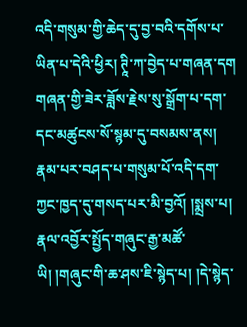འདི་གསུམ་གྱི་ཆེད་དུ་བྱ་བའི་དགོས་པ་ཡིན་པ་དེའི་ཕྱིར། ཊཱི་ཀ་བྱེད་པ་གཞན་དག གཞན་གྱི་ཟེར་ཟློས་རྗེས་སུ་སྒྲོག་པ་དག་དང་མཚུངས་སོ་སྙམ་དུ་བསམས་ནས། རྣམ་པར་བཤད་པ་གསུམ་པོ་འདི་དག་ཀྱང་ཁྱད་དུ་གསད་པར་མི་བྱའོ། །སྨྲས་པ། རྣལ་འབྱོར་སྤྱོད་གཞུང་རྒྱ་མཚོ་ཡི། །གཞུང་གི་ཆ་ཤས་ཇི་སྙེད་པ། །དེ་སྙེད་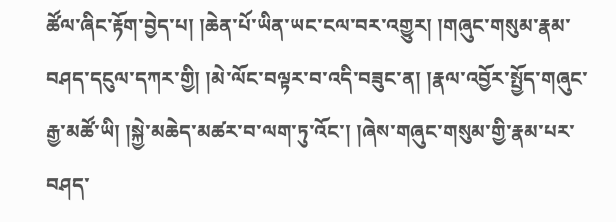ཚོལ་ཞིང་རྟོག་བྱེད་པ། །ཆེན་པོ་ཡིན་ཡང་ངལ་བར་འགྱུར། །གཞུང་གསུམ་རྣམ་བཤད་དངུལ་དཀར་གྱི། །མེ་ལོང་བལྟར་བ་འདི་བཟུང་ན། །རྣལ་འབྱོར་སྤྱོད་གཞུང་རྒྱ་མཚོ་ཡི། །སྐྱེ་མཆེད་མཚར་བ་ལག་ཏུ་འོང་། །ཞེས་གཞུང་གསུམ་གྱི་རྣམ་པར་བཤད་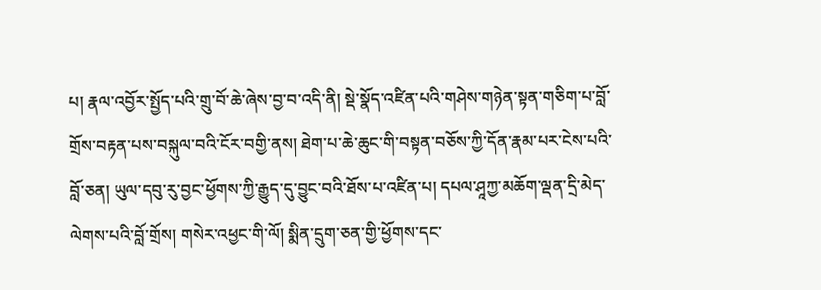པ། རྣལ་འབྱོར་སྤྱོད་པའི་གྲུ་བོ་ཆེ་ཞེས་བྱ་བ་འདི་ནི། སྡེ་སྣོད་འཛིན་པའི་གཤེས་གཉེན་སྟན་གཅིག་པ་བློ་གྲོས་བརྟན་པས་བསྐུལ་བའི་ངོར་བགྱི་ནས། ཐེག་པ་ཆེ་ཆུང་གི་བསྟན་བཅོས་ཀྱི་དོན་རྣམ་པར་ངེས་པའི་བློ་ཅན། ཡུལ་དབུ་རུ་བྱང་ཕྱོགས་ཀྱི་རྒྱུད་དུ་བྱུང་བའི་ཐོས་པ་འཛིན་པ། དཔལ་ཤཱཀྱ་མཆོག་ལྡན་དྲི་མེད་ལེགས་པའི་བློ་གྲོས། གསེར་འཕྱང་གི་ལོ། སྨིན་དྲུག་ཅན་གྱི་ཕྱོགས་དང་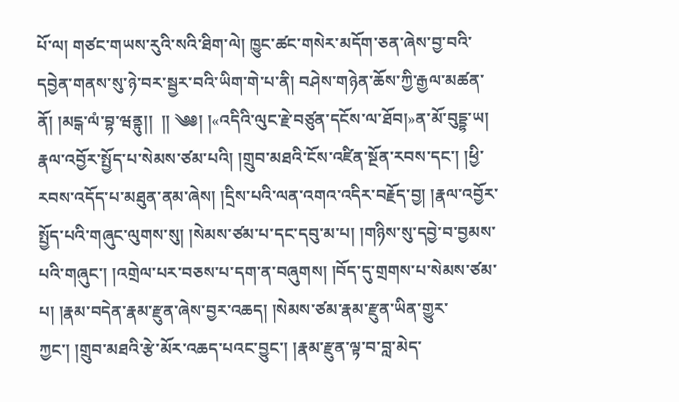པོ་ལ། གཙང་གཡས་རུའི་སའི་ཐིག་ལེ། ཁྱུང་ཚང་གསེར་མདོག་ཅན་ཞེས་བྱ་བའི་དབྱེན་གནས་སུ་ཉེ་བར་སྦྱར་བའི་ཡིག་གེ་པ་ནི། བཤེས་གཉེན་ཆོས་ཀྱི་རྒྱལ་མཚན་ནོ། །མངྒ་ལཾ་བྷ་ཝནྟུ།།  །། ༄༅། །«འདིའི་ལུང་རྗེ་བཙུན་དངོས་ལ་ཐོབ།»ན་མོ་བུདྡྷ་ཡ། རྣལ་འབྱོར་སྤྱོད་པ་སེམས་ཙམ་པའི། །གྲུབ་མཐའི་ངོས་འཛིན་སྔོན་རབས་དང་། །ཕྱི་རབས་འདོད་པ་མཐུན་ནམ་ཞེས། །དྲིས་པའི་ལན་འགའ་འདིར་བརྗོད་བྱ། །རྣལ་འབྱོར་སྤྱོད་པའི་གཞུང་ལུགས་སུ། །སེམས་ཙམ་པ་དང་དབུ་མ་པ། །གཉིས་སུ་དབྱེ་བ་བྱམས་པའི་གཞུང་། །འགྲེལ་པར་བཅས་པ་དག་ན་བཞུགས། །བོད་དུ་གྲགས་པ་སེམས་ཙམ་པ། །རྣམ་བདེན་རྣམ་རྫུན་ཞེས་བྱར་འཆད། །སེམས་ཙམ་རྣམ་རྫུན་ཡིན་གྱུར་ཀྱང་། །གྲུབ་མཐའི་རྩེ་མོར་འཆད་པའང་བྱུང་། །རྣམ་རྫུན་ལྟ་བ་བླ་མེད་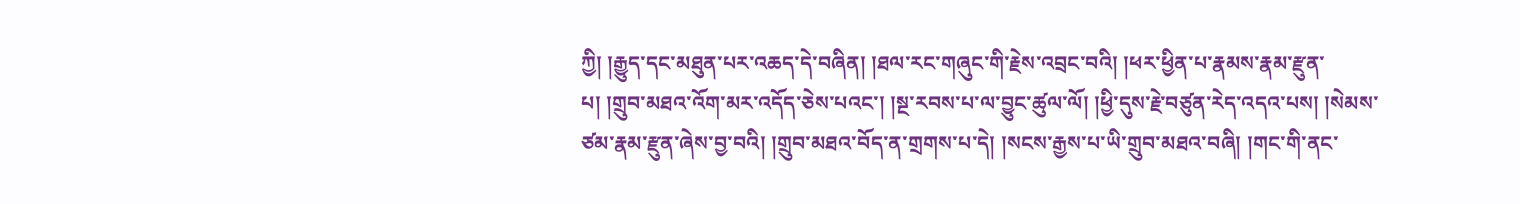ཀྱི། །རྒྱུད་དང་མཐུན་པར་འཆད་དེ་བཞིན། །ཐལ་རང་གཞུང་གི་རྗེས་འབྲང་བའི། །ཕར་ཕྱིན་པ་རྣམས་རྣམ་རྫུན་པ། །གྲུབ་མཐའ་འོག་མར་འདོད་ཅེས་པའང་། །སྔ་རབས་པ་ལ་བྱུང་ཚུལ་ལོ། །ཕྱི་དུས་རྗེ་བཙུན་རེད་འདའ་པས། །སེམས་ཙམ་རྣམ་རྫུན་ཞེས་བྱ་བའི། །གྲུབ་མཐའ་བོད་ན་གྲགས་པ་དེ། །སངས་རྒྱས་པ་ཡི་གྲུབ་མཐའ་བཞི། །གང་གི་ནང་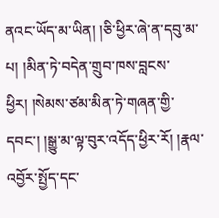ནའང་ཡོད་མ་ཡིན། །ཅི་ཕྱིར་ཞེ་ན་དབུ་མ་པ། །མིན་ཏེ་བདེན་གྲུབ་ཁས་བླངས་ཕྱིར། །སེམས་ཙམ་མིན་ཏེ་གཞན་གྱི་དབང་། །སྒྱུ་མ་ལྟ་བུར་འདོད་ཕྱིར་རོ། །རྣལ་འབྱོར་སྤྱོད་དང་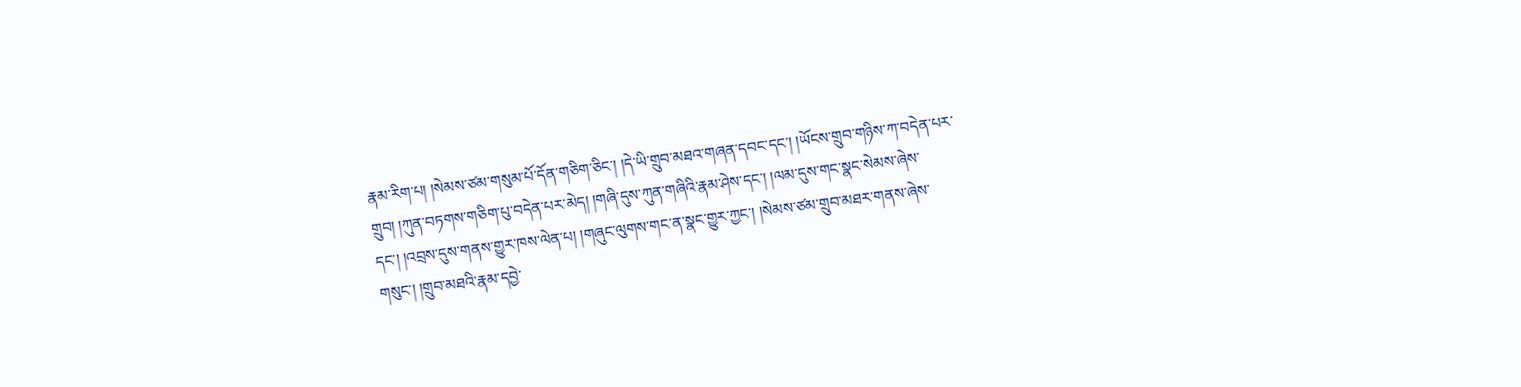རྣམ་རིག་པ། །སེམས་ཙམ་གསུམ་པོ་དོན་གཅིག་ཅིང་། །དེ་ཡི་གྲུབ་མཐའ་གཞན་དབང་དང་། །ཡོངས་གྲུབ་གཉིས་ཀ་བདེན་པར་གྲུབ། །ཀུན་བཏགས་གཅིག་པུ་བདེན་པར་མེད། །གཞི་དུས་ཀུན་གཞིའི་རྣམ་ཤེས་དང་། །ལམ་དུས་གང་སྣང་སེམས་ཞེས་དང་། །འབྲས་དུས་གནས་གྱུར་ཁས་ལེན་པ། །གཞུང་ལུགས་གང་ན་སྣང་གྱུར་ཀྱང་། །སེམས་ཙམ་གྲུབ་མཐར་གནས་ཞེས་གསུང་། །གྲུབ་མཐའི་རྣམ་དབྱེ་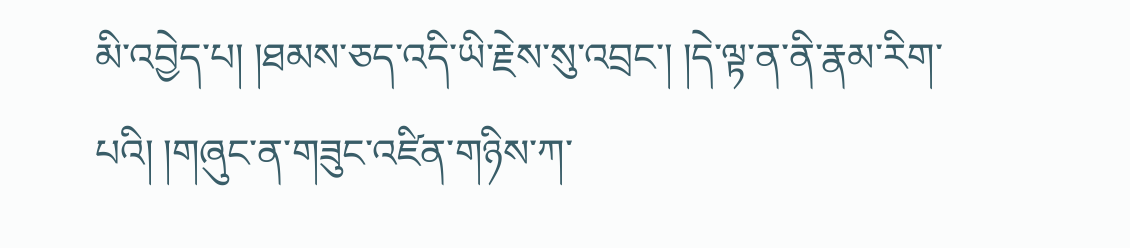མི་འབྱེད་པ། །ཐམས་ཅད་འདི་ཡི་རྗེས་སུ་འབྲང་། །དེ་ལྟ་ན་ནི་རྣམ་རིག་པའི། །གཞུང་ན་གཟུང་འཛིན་གཉིས་ཀ་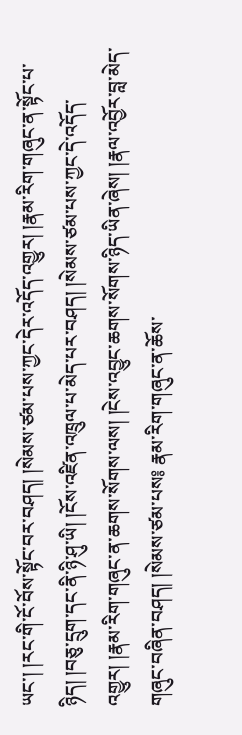ཡང་། །རང་གི་ངོ་བོས་སྟོང་བར་བཤད། །སེམས་ཙམ་པས་ཀྱང་དེར་འདོད་འགྱུར། །རྣམ་རིག་གཞུང་ན་སྟོང་པ་ཉིད། །བཅུ་དྲུག་དང་ནི་ཉི་ཤུ་ཡི། །ངོས་འཛིན་འཁྲུལ་པ་མེད་པར་བཤད། །སེམས་ཙམ་པས་ཀྱང་དེ་འདོད་འགྱུར། །རྣམ་རིག་གཞུང་ན་ཆགས་སོགས་ལས། །ངེས་འབྱུང་ཆགས་སོགས་ཉིད་ཡིན་ཞེས། །རྣལ་འབྱོར་བླ་མེད་གཞུང་བཞིན་བཤད། །སེམས་ཙམ་པས༔ རྣམ་རིག་གཞུང་ན་ཆོས་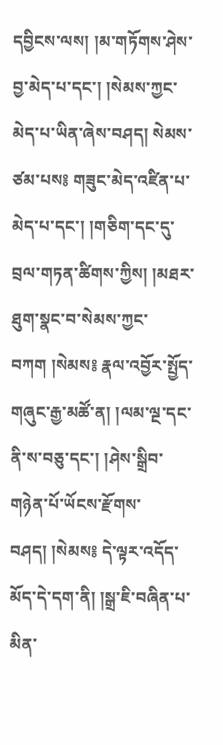དབྱིངས་ལས། །མ་གཏོགས་ཤེས་བྱ་མེད་པ་དང་། །སེམས་ཀྱང་མེད་པ་ཡིན་ཞེས་བཤད། སེམས་ཙམ་པས༔ གཟུང་མེད་འཛིན་པ་མེད་པ་དང་། །གཅིག་དང་དུ་བྲལ་གཏན་ཚིགས་ཀྱིས། །མཐར་ཐུག་སྣང་བ་སེམས་ཀྱང་བཀག །སེམས༔ རྣལ་འབྱོར་སྤྱོད་གཞུང་རྒྱ་མཚོ་ན། །ལམ་ལྔ་དང་ནི་ས་བཅུ་དང་། །ཤེས་སྒྲིབ་གཉེན་པོ་ཡོངས་རྫོགས་བཤད། །སེམས༔ དེ་ལྟར་འདོད་མོད་དེ་དག་ནི། །སྒྲ་ཇི་བཞིན་པ་མིན་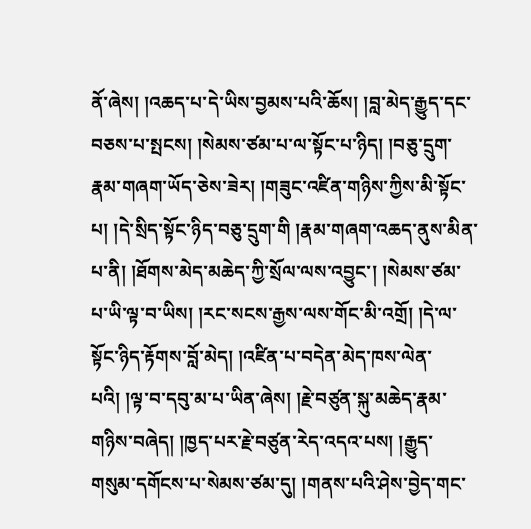ནོ་ཞེས། །འཆད་པ་དེ་ཡིས་བྱམས་པའི་ཆོས། །བླ་མེད་རྒྱུད་དང་བཅས་པ་སྤངས། །སེམས་ཙམ་པ་ལ་སྟོང་པ་ཉིད། །བཅུ་དྲུག་རྣམ་གཞག་ཡོད་ཅེས་ཟེར། །གཟུང་འཛིན་གཉིས་ཀྱིས་མི་སྟོང་པ། །དེ་སྲིད་སྟོང་ཉིད་བཅུ་དྲུག་གི །རྣམ་གཞག་འཆད་ནུས་མིན་པ་ནི། །ཐོགས་མེད་མཆེད་ཀྱི་སྲོལ་ལས་འབྱུང་། །སེམས་ཙམ་པ་ཡི་ལྟ་བ་ཡིས། །རང་སངས་རྒྱས་ལས་གོང་མི་འགྲོ། །དེ་ལ་སྟོང་ཉིད་རྟོགས་བློ་མེད། །འཛིན་པ་བདེན་མེད་ཁས་ལེན་པའི། །ལྟ་བ་དབུ་མ་པ་ཡིན་ཞེས། །རྗེ་བཙུན་སྐུ་མཆེད་རྣམ་གཉིས་བཞེད། །ཁྱད་པར་རྗེ་བཙུན་རེད་འདའ་པས། །རྒྱུད་གསུམ་དགོངས་པ་སེམས་ཙམ་དུ། །གནས་པའི་ཤེས་བྱེད་གང་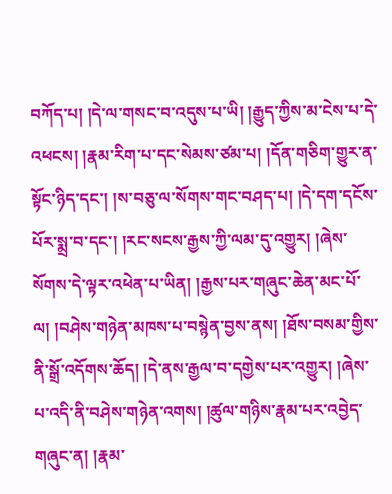བཀོད་པ། །དེ་ལ་གསང་བ་འདུས་པ་ཡི། །རྒྱུད་ཀྱིས་མ་ངེས་པ་དེ་འཕངས། །རྣམ་རིག་པ་དང་སེམས་ཙམ་པ། །དོན་གཅིག་གྱུར་ན་སྟོང་ཉིད་དང་། །ས་བཅུ་ལ་སོགས་གང་བཤད་པ། །དེ་དག་དངོས་པོར་སྨྲ་བ་དང་། །རང་སངས་རྒྱས་ཀྱི་ལམ་དུ་འགྱུར། །ཞེས་སོགས་དེ་ལྟར་འཕེན་པ་ཡིན། །རྒྱས་པར་གཞུང་ཆེན་མང་པོ་ལ། །བཤེས་གཉེན་མཁས་པ་བསྙེན་བྱས་ནས། །ཐོས་བསམ་གྱིས་ནི་སྒྲོ་འདོགས་ཆོད། །དེ་ནས་རྒྱལ་བ་དགྱེས་པར་འགྱུར། །ཞེས་པ་འདི་ནི་བཤེས་གཉེན་འགས། །ཚུལ་གཉིས་རྣམ་པར་འབྱེད་གཞུང་ན། །རྣམ་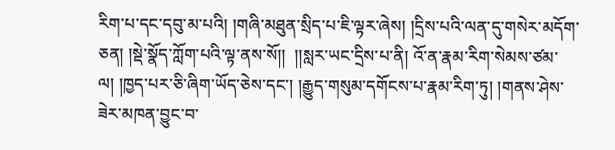རིག་པ་དང་དབུ་མ་པའི། །གཞི་མཐུན་སྲིད་པ་ཇི་ལྟར་ཞེས། །དྲིས་པའི་ལན་དུ་གསེར་མདོག་ཅན། །སྡེ་སྣོད་ཀློག་པའི་ལྟ་ནས་སོ།།  །།སླར་ཡང་དྲིས་པ་ནི། འོ་ན་རྣམ་རིག་སེམས་ཙམ་ལ། །ཁྱད་པར་ཅི་ཞིག་ཡོད་ཅེས་དང་། །རྒྱུད་གསུམ་དགོངས་པ་རྣམ་རིག་ཏུ། །གནས་ཤེས་ཟེར་མཁན་བྱུང་བ་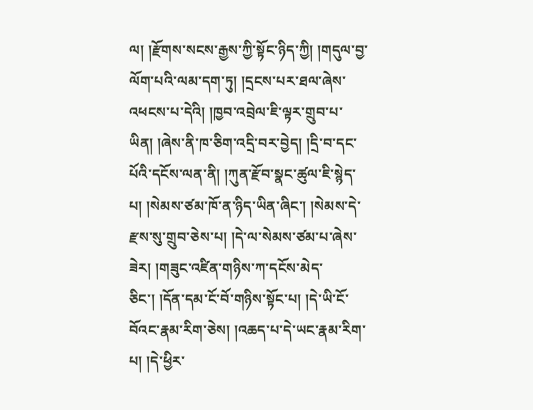ལ། །རྫོགས་སངས་རྒྱས་ཀྱི་སྟོང་ཉིད་ཀྱི། །གདུལ་བྱ་ལོག་པའི་ལམ་དག་ཏུ། །དྲངས་པར་ཐལ་ཞེས་འཕངས་པ་དེའི། །ཁྱབ་འབྲེལ་ཇི་ལྟར་གྲུབ་པ་ཡིན། །ཞེས་ནི་ཁ་ཅིག་འདྲི་བར་བྱེད། །དྲི་བ་དང་པོའི་དངོས་ལན་ནི། །ཀུན་རྫོབ་སྣང་ཚུལ་ཇི་སྙེད་པ། །སེམས་ཙམ་ཁོ་ན་ཉིད་ཡིན་ཞིང་། །སེམས་དེ་རྫས་སུ་གྲུབ་ཅེས་པ། །དེ་ལ་སེམས་ཙམ་པ་ཞེས་ཟེར། །གཟུང་འཛིན་གཉིས་ཀ་དངོས་མེད་ཅིང་། །དོན་དམ་ངོ་བོ་གཉིས་སྟོང་པ། །དེ་ཡི་ངོ་བོའང་རྣམ་རིག་ཅེས། །འཆད་པ་དེ་ཡང་རྣམ་རིག་པ། །དེ་ཕྱིར་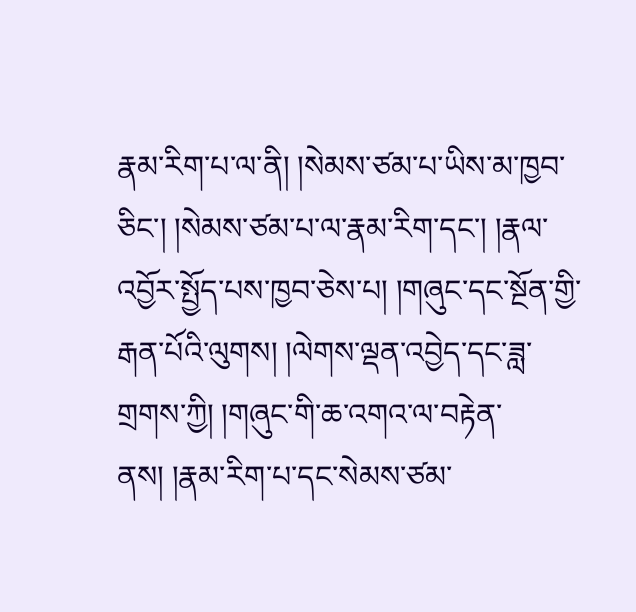རྣམ་རིག་པ་ལ་ནི། །སེམས་ཙམ་པ་ཡིས་མ་ཁྱབ་ཅིང་། །སེམས་ཙམ་པ་ལ་རྣམ་རིག་དང་། །རྣལ་འབྱོར་སྤྱོད་པས་ཁྱབ་ཅེས་པ། །གཞུང་དང་སྔོན་གྱི་རྒན་པོའི་ལུགས། །ལེགས་ལྡན་འབྱེད་དང་ཟླ་གྲགས་ཀྱི། །གཞུང་གི་ཆ་འགའ་ལ་བརྟེན་ནས། །རྣམ་རིག་པ་དང་སེམས་ཙམ་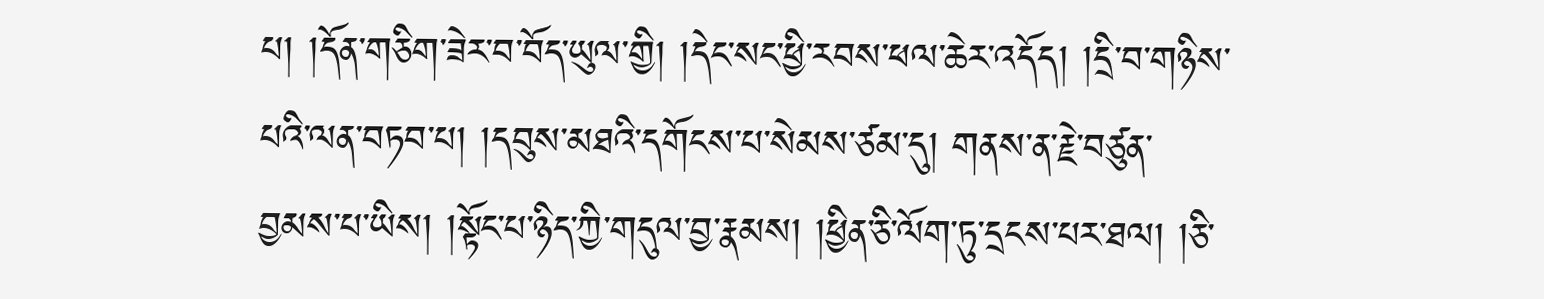པ། །དོན་གཅིག་ཟེར་བ་བོད་ཡུལ་གྱི། །དེང་སང་ཕྱི་རབས་ཕལ་ཆེར་འདོད། །དྲི་བ་གཉིས་པའི་ལན་བཏབ་པ། །དབུས་མཐའི་དགོངས་པ་སེམས་ཙམ་དུ། གནས་ན་རྗེ་བཙུན་བྱམས་པ་ཡིས། །སྟོང་པ་ཉིད་ཀྱི་གདུལ་བྱ་རྣམས། །ཕྱིན་ཅི་ལོག་ཏུ་དྲངས་པར་ཐལ། །ཅི་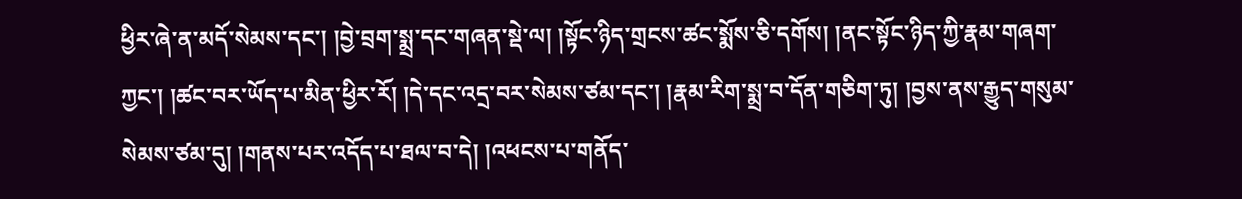ཕྱིར་ཞེ་ན་མདོ་སེམས་དང་། །བྱེ་བྲག་སྨྲ་དང་གཞན་སྡེ་ལ། །སྟོང་ཉིད་གྲངས་ཚང་སྨོས་ཅི་དགོས། །ནང་སྟོང་ཉིད་ཀྱི་རྣམ་གཞག་ཀྱང་། །ཚང་བར་ཡོད་པ་མིན་ཕྱིར་རོ། །དེ་དང་འདྲ་བར་སེམས་ཙམ་དང་། །རྣམ་རིག་སྨྲ་བ་དོན་གཅིག་ཏུ། །བྱས་ནས་རྒྱུད་གསུམ་སེམས་ཙམ་དུ། །གནས་པར་འདོད་པ་ཐལ་བ་དེ། །འཕངས་པ་གནོད་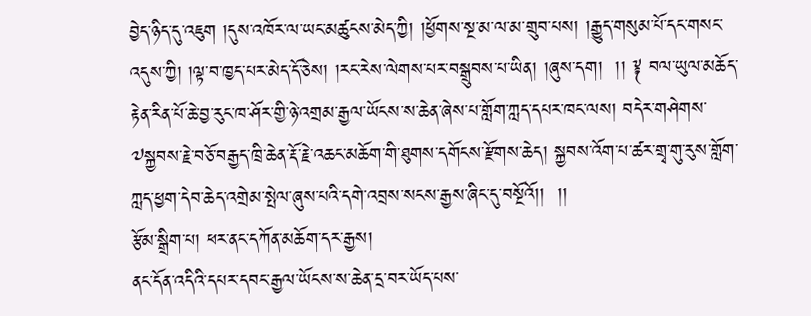བྱེད་ཉིད་དུ་འཇུག །དུས་འཁོར་ལ་ཡང་མཚུངས་མེད་ཀྱི། །ཕྱོགས་སྔ་མ་ལ་མ་གྲུབ་པས། །རྒྱུད་གསུམ་པོ་དང་གསང་འདུས་ཀྱི། །ལྟ་བ་ཁྱད་པར་མེད་དོ་ཅེས། །རང་རེས་ལེགས་པར་བསྒྲུབས་པ་ཡིན། །ཞུས་དག།  །། ༈ བལ་ཡུལ་མཆོད་རྟེན་རིན་པོ་ཆེ་བྱ་རུང་ཁ་ཤོར་གྱི་ཉེ་འགྲམ་རྒྱལ་ཡོངས་ས་ཆེན་ཞེས་པ་གློག་ཀླད་དཔར་ཁང་ལས། བདེར་གཤེགས་༧སྐྱབས་རྗེ་བཅོ་བརྒྱད་ཁྲི་ཆེན་རྡོ་རྗེ་འཆང་མཆོག་གི་ཐུགས་དགོངས་རྫོགས་ཆེད། སྐྱབས་འོག་པ་ཚར་གྲྭ་གུ་རུས་གློག་ཀླད་ཕྱག་དེབ་ཆེད་འགྲེམ་སྤེལ་ཞུས་པའི་དགེ་འབྲས་སངས་རྒྱས་ཞིང་དུ་བསྔོའོ།།  །།
རྩོམ་སྒྲིག་པ། ཕར་ནང་དཀོན་མཆོག་དར་རྒྱས།
ནང་དོན་འདིའི་དཔར་དབང་རྒྱལ་ཡོངས་ས་ཆེན་དྲ་བར་ཡོད་པས་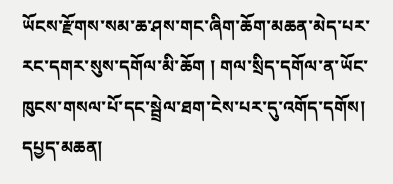ཡོངས་རྫོགས་སམ་ཆ་ཤས་གང་ཞིག་ཆོག་མཆན་མེད་པར་རང་དགར་སུས་དགོལ་མི་ཆོག ། གལ་སྲིད་དགོལ་ན་ཡོང་ཁུངས་གསལ་པོ་དང་སྦྲེལ་ཐག་ངེས་པར་དུ་འགོད་དགོས།
དཔྱད་མཆན།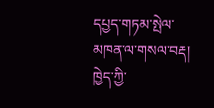དཔྱད་གཏམ་སྤེལ་མཁན་ལ་གསལ་བརྡ།
ཁྱེད་ཀྱི་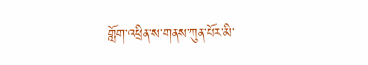གློག་འཕྲིན་ས་གནས་ཀུན་པོར་མི་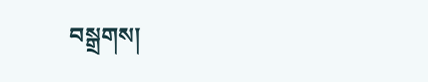བསྒྲགས།